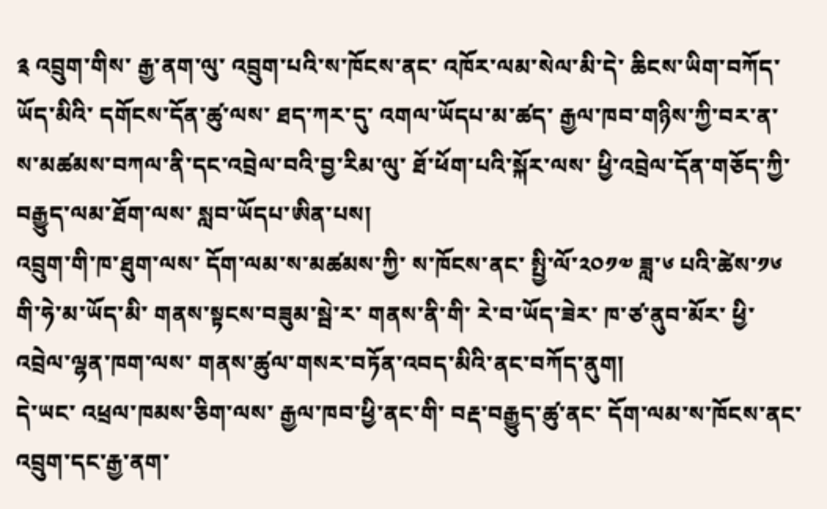༉ འབྲུག་གིས་ རྒྱ་ནག་ལུ་ འབྲུག་པའི་ས་ཁོངས་ནང་ འཁོར་ལམ་སེལ་མི་དེ་ ཆིངས་ཡིག་བཀོད་ཡོད་མིའི་ དགོངས་དོན་ཚུ་ལས་ ཐད་ཀར་དུ་ འགལ་ཡོདཔ་མ་ཚད་ རྒྱལ་ཁབ་གཉིས་ཀྱི་བར་ན་ ས་མཚམས་བཀལ་ནི་དང་འབྲེལ་བའི་བྱ་རིམ་ལུ་ ཐོ་ཕོག་པའི་སྐོར་ལས་ ཕྱི་འབྲེལ་དོན་གཅོད་ཀྱི་ བརྒྱུད་ལམ་ཐོག་ལས་ སླབ་ཡོདཔ་ཨིན་པས།
འབྲུག་གི་ཁ་ཐུག་ལས་ དོག་ལམ་ས་མཚམས་ཀྱི་ ས་ཁོངས་ནང་ སྤྱི་ལོ་༢༠༡༧ ཟླ་༦ པའི་ཚེས་༡༦ གི་ཧེ་མ་ཡོད་མི་ གནས་སྟངས་བཟུམ་སྦེ་ར་ གནས་ནི་གི་ རེ་བ་ཡོད་ཟེར་ ཁ་ཙ་ནུབ་མོར་ ཕྱི་འབྲེལ་ལྷན་ཁག་ལས་ གནས་ཚུལ་གསར་བཏོན་འབད་མིའི་ནང་བཀོད་ནུག།
དེ་ཡང་ འཕྲལ་ཁམས་ཅིག་ལས་ རྒྱལ་ཁབ་ཕྱི་ནང་གི་ བརྡ་བརྒྱུད་ཚུ་ནང་ དོག་ལམ་ས་ཁོངས་ནང་ འབྲུག་དང་རྒྱ་ནག་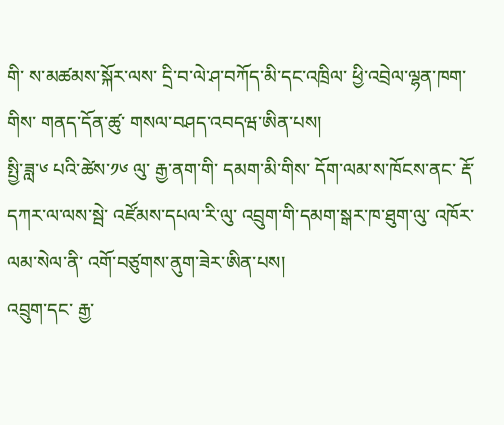གི་ ས་མཚམས་སྐོར་ལས་ དྲི་བ་ལེ་ཤ་བཀོད་མི་དང་འཁྲིལ་ ཕྱི་འབྲེལ་ལྷན་ཁག་གིས་ གནད་དོན་ཚུ་ གསལ་བཤད་འབདཝ་ཨིན་པས།
སྤྱི་ཟླ་༦ པའི་ཚེས་༡༦ ལུ་ རྒྱ་ནག་གི་ དམག་མི་གིས་ དོག་ལམ་ས་ཁོངས་ནང་ རྡོ་དཀར་ལ་ལས་སྦེ་ འཛོམས་དཔལ་རི་ལུ་ འབྲུག་གི་དམག་སྒར་ཁ་ཐུག་ལུ་ འཁོར་ལམ་སེལ་ནི་ འགོ་བཙུགས་ནུག་ཟེར་ཨིན་པས།
འབྲུག་དང་ རྒྱ་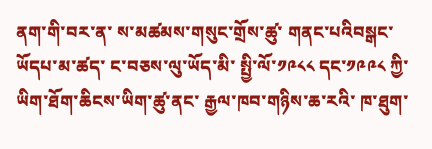ནག་གི་བར་ན་ ས་མཚམས་གསུང་གྲོས་ཚུ་ གནང་པའིབསྒང་ཡོདཔ་མ་ཚད་ ང་བཅས་ལུ་ཡོད་མི་ སྤྱི་ལོ་༡༩༨༨ དང་༡༩༩༨ ཀྱི་ ཡིག་ཐོག་ཆིངས་ཡིག་ཚུ་ནང་ རྒྱལ་ཁབ་གཉིས་ཆ་རའི་ ཁ་ཐུག་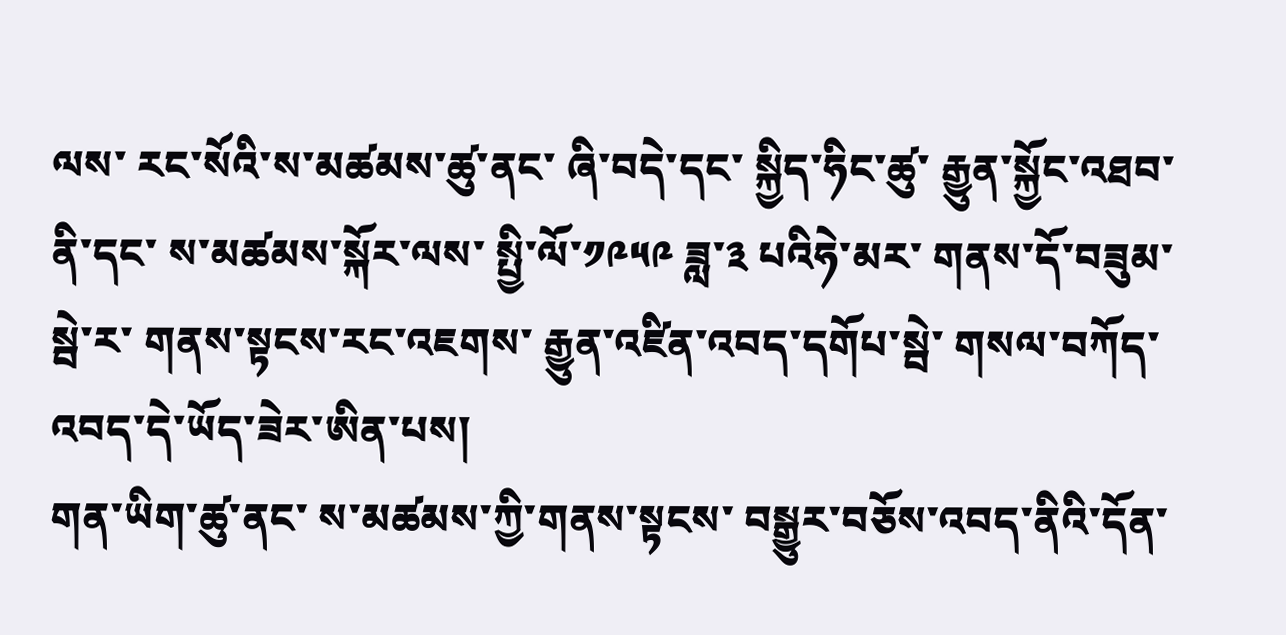ལས་ རང་སོའི་ས་མཚམས་ཚུ་ནང་ ཞི་བདེ་དང་ སྐྱིད་ཧིང་ཚུ་ རྒྱུན་སྐྱོང་འཐབ་ནི་དང་ ས་མཚམས་སྐོར་ལས་ སྤྱི་ལོ་༡༩༥༩ ཟླ་༣ པའིཧེ་མར་ གནས་དོ་བཟུམ་སྦེ་ར་ གནས་སྟངས་རང་འཇགས་ རྒྱུན་འཛིན་འབད་དགོཔ་སྦེ་ གསལ་བཀོད་འབད་དེ་ཡོད་ཟེར་ཨིན་པས།
གན་ཡིག་ཚུ་ནང་ ས་མཚམས་ཀྱི་གནས་སྟངས་ བསྒྱུར་བཅོས་འབད་ནིའི་དོན་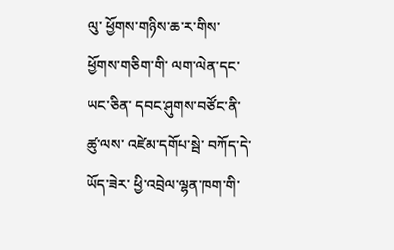ལུ་ ཕྱོགས་གཉིས་ཆ་ར་གིས་ ཕྱོགས་གཅིག་གི་ ལག་ལེན་དང་ ཡང་ཅིན་ དབང་ཤུགས་བཙོང་ནི་ཚུ་ལས་ འཛེམ་དགོཔ་སྦེ་ བཀོད་དེ་ཡོད་ཟེར་ ཕྱི་འབྲེལ་ལྷན་ཁག་གི་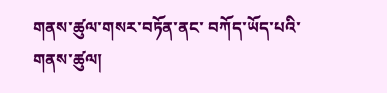གནས་ཚུལ་གསར་བཏོན་ནང་ བཀོད་ཡོད་པའི་གནས་ཚུལ།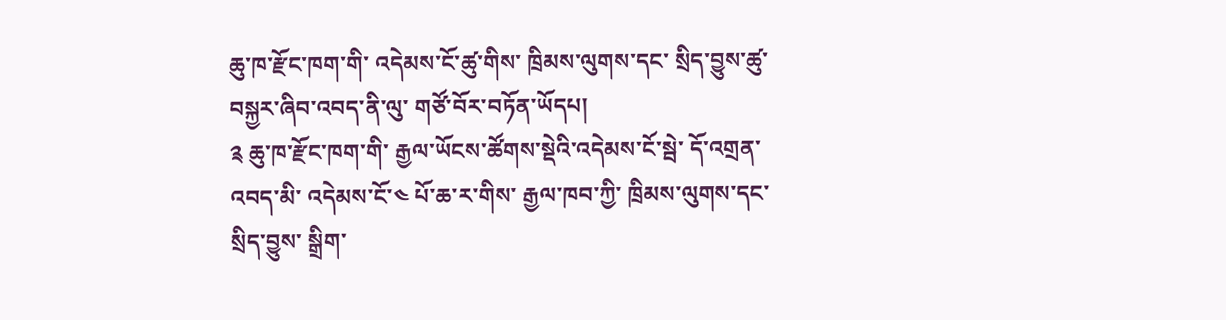ཆུ་ཁ་རྫོང་ཁག་གི་ འདེམས་ངོ་ཚུ་གིས་ ཁྲིམས་ལུགས་དང་ སྲིད་བྱུས་ཚུ་ བསྐྱར་ཞིབ་འབད་ནི་ལུ་ གཙོ་བོར་བཏོན་ཡོདཔ།
༉ ཆུ་ཁ་རྫོང་ཁག་གི་ རྒྱལ་ཡོངས་ཚོགས་སྡེའི་འདེམས་ངོ་སྦེ་ དོ་འགྲན་འབད་མི་ འདེམས་ངོ་༤ པོ་ཆ་ར་གིས་ རྒྱལ་ཁབ་ཀྱི་ ཁྲིམས་ལུགས་དང་ སྲིད་བྱུས་ སྒྲིག་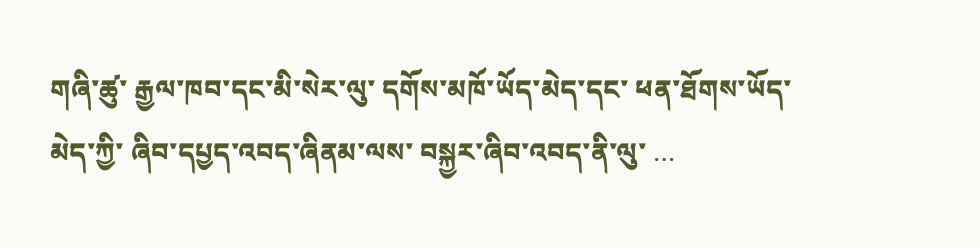གཞི་ཚུ་ རྒྱལ་ཁབ་དང་མི་སེར་ལུ་ དགོས་མཁོ་ཡོད་མེད་དང་ ཕན་ཐོགས་ཡོད་མེད་ཀྱི་ ཞིབ་དཔྱད་འབད་ཞིནམ་ལས་ བསྐྱར་ཞིབ་འབད་ནི་ལུ་ …